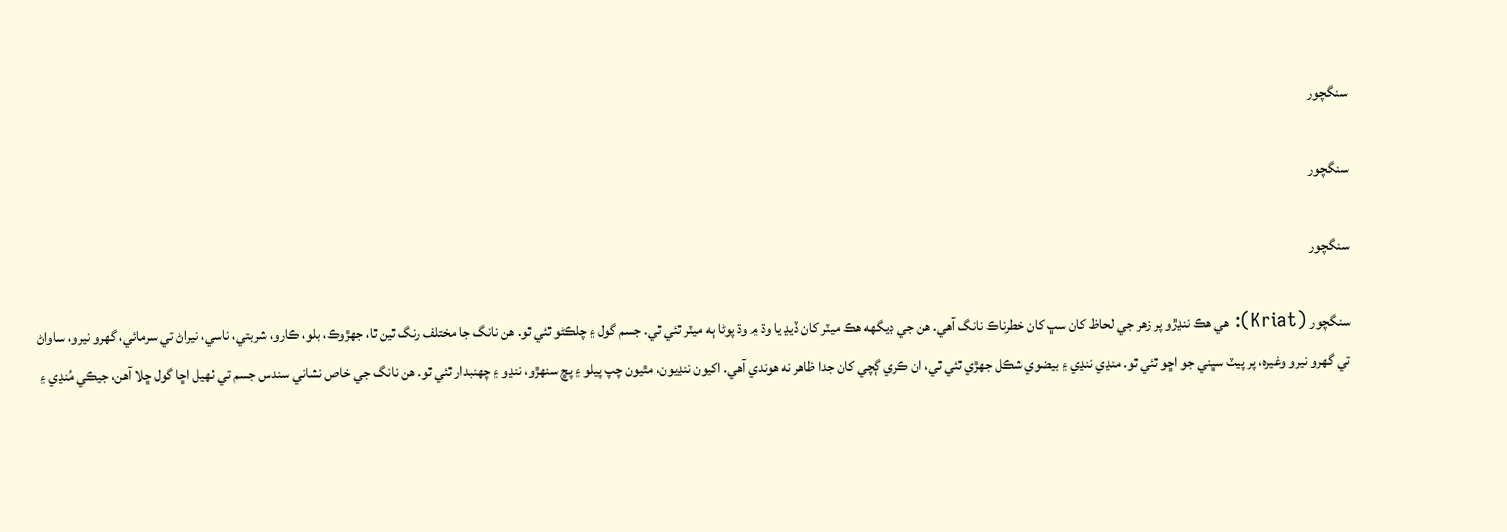سنگچور

سنگچور

سنگچور

سنگچور (Kriat): هي هڪ ننڍڙو پر زهر جي لحاظ کان سڀ کان خطرناڪ نانگ آهي. هن جي ڊيگهه هڪ ميٽر کان ڏيڍ يا وڌ ۾ وڌ پوڻا ٻه ميٽر ٿئي ٿي. جسم گول ۽ چلڪڻو ٿئي ٿو. هن نانگ جا مختلف رنگ ٿين ٿا، جهڙوڪ، بلو، ڪارو، شربتي، ناسي، نيراڻ تي سرمائي، گهرو نيرو، ساواڻ تي گهرو نيرو وغيره، پر پيٽ سڀني جو اڇو ٿئي ٿو. منڍي ننڍي ۽ بيضوي شڪل جهڙي ٿئي ٿي، ان ڪري ڳچي کان جدا ظاهر نه هوندي آهي. اکيون ننڍيون، مٿيون چپ پيلو ۽ پڇ سنهڙو، ننڍو ۽ چهنبدار ٿئي ٿو. هن نانگ جي خاص نشاني سندس جسم تي ٺهيل اڇا گول ڇلا آهن، جيڪي مُنڍي ۽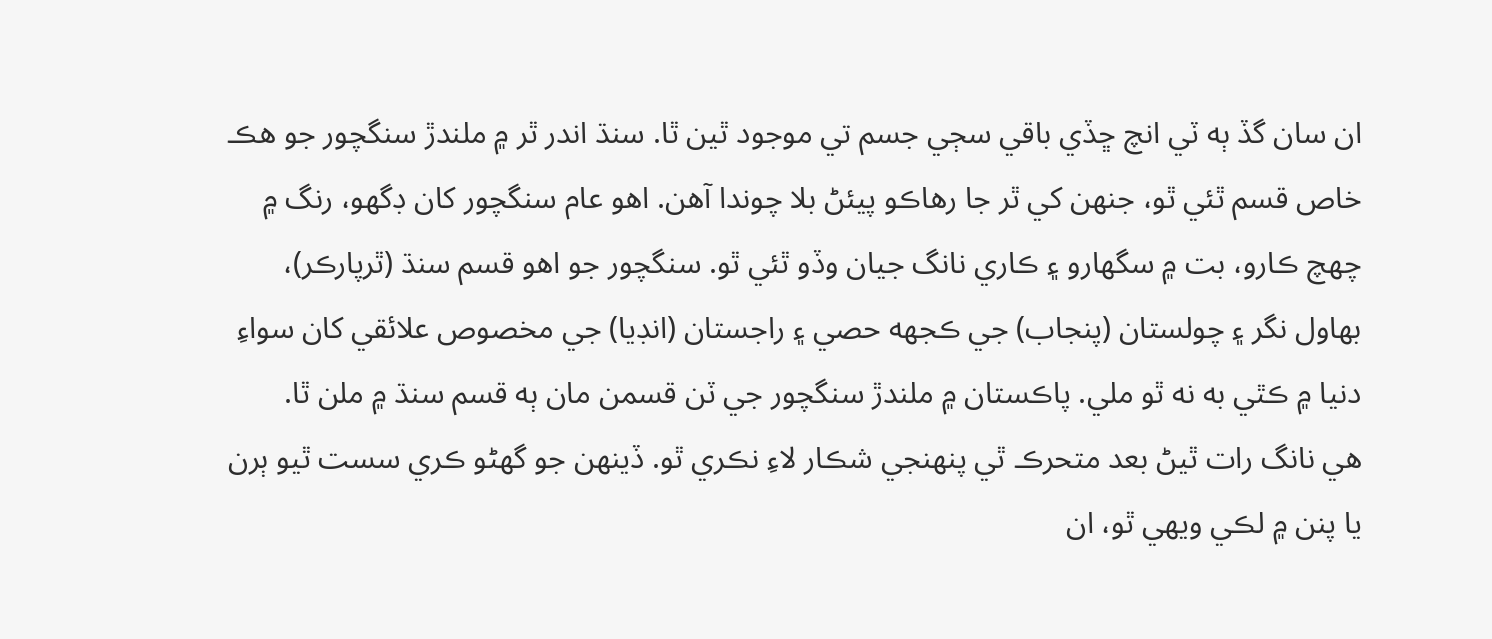ان سان گڏ ٻه ٽي انچ ڇڏي باقي سڄي جسم تي موجود ٿين ٿا. سنڌ اندر ٿر ۾ ملندڙ سنگچور جو هڪ خاص قسم ٿئي ٿو، جنهن کي ٿر جا رهاڪو پيئڻ بلا چوندا آهن. اهو عام سنگچور کان ڊگهو، رنگ ۾ چهچ ڪارو، بت ۾ سگهارو ۽ ڪاري نانگ جيان وڏو ٿئي ٿو. سنگچور جو اهو قسم سنڌ (ٿرپارڪر)، بهاول نگر ۽ چولستان (پنجاب) جي ڪجهه حصي ۽ راجستان (انڊيا) جي مخصوص علائقي کان سواءِ دنيا ۾ ڪٿي به نه ٿو ملي. پاڪستان ۾ ملندڙ سنگچور جي ٽن قسمن مان ٻه قسم سنڌ ۾ ملن ٿا.
هي نانگ رات ٿيڻ بعد متحرڪ ٿي پنهنجي شڪار لاءِ نڪري ٿو. ڏينهن جو گهڻو ڪري سست ٿيو ٻرن يا پنن ۾ لڪي ويهي ٿو، ان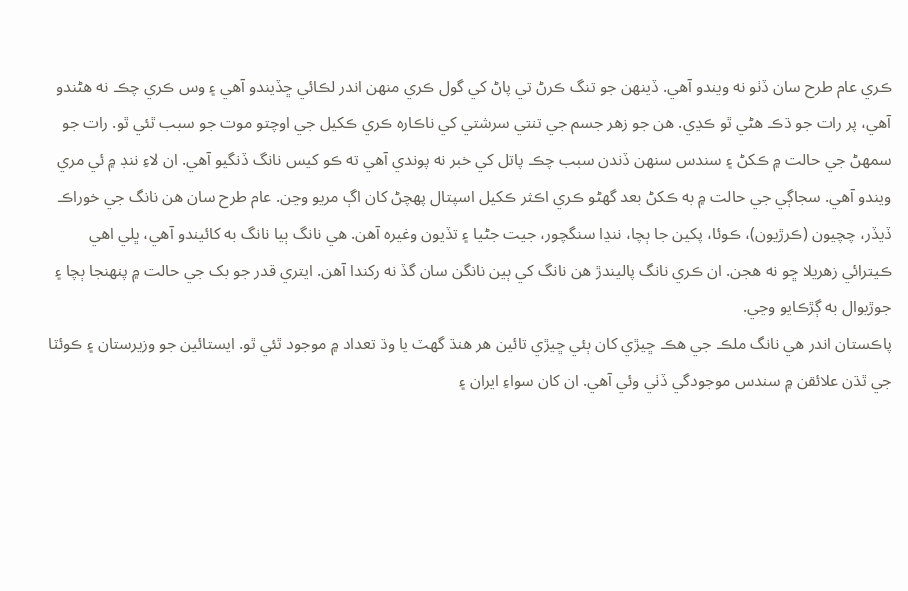ڪري عام طرح سان ڏٺو نه ويندو آهي. ڏينهن جو تنگ ڪرڻ تي پاڻ کي گول ڪري منهن اندر لڪائي ڇڏيندو آهي ۽ وس ڪري چڪ نه هڻندو آهي، پر رات جو ڌڪ هڻي ٿو ڪڍي. هن جو زهر جسم جي تنتي سرشتي کي ناڪاره ڪري ڪکيل جي اوچتو موت جو سبب ٿئي ٿو. رات جو سمهڻ جي حالت ۾ ڪکڻ ۽ سندس سنهن ڏندن سبب چڪ پاتل کي خبر نه پوندي آهي ته ڪو کيس نانگ ڏنگيو آهي. ان لاءِ ننڊ ۾ ئي مري ويندو آهي. سجاڳي جي حالت ۾ به ڪکڻ بعد گهڻو ڪري اڪثر ڪکيل اسپتال پهچڻ کان اڳ مريو وڃن. عام طرح سان هن نانگ جي خوراڪ ڏيڏر، چچيون (ڪرڙيون)، ڪوئا، پکين جا ٻچا، ننڍا سنگچور، جيت جڻيا ۽ تڏيون وغيره آهن. هي نانگ ٻيا نانگ به کائيندو آهي، ڀلي اهي ڪيترائي زهريلا ڇو نه هجن. ان ڪري نانگ پاليندڙ هن نانگ کي ٻين نانگن سان گڏ نه رکندا آهن. ايتري قدر جو بک جي حالت ۾ پنهنجا ٻچا ۽ جوڙيوال به ڳڙڪايو وڃي.
پاڪستان اندر هي نانگ ملڪ جي هڪ ڇيڙي کان ٻئي ڇيڙي تائين هر هنڌ گهٽ يا وڌ تعداد ۾ موجود ٿئي ٿو. ايستائين جو وزيرستان ۽ ڪوئٽا جي ٿڌن علائقن ۾ سندس موجودگي ڏٺي وئي آهي. ان کان سواءِ ايران ۽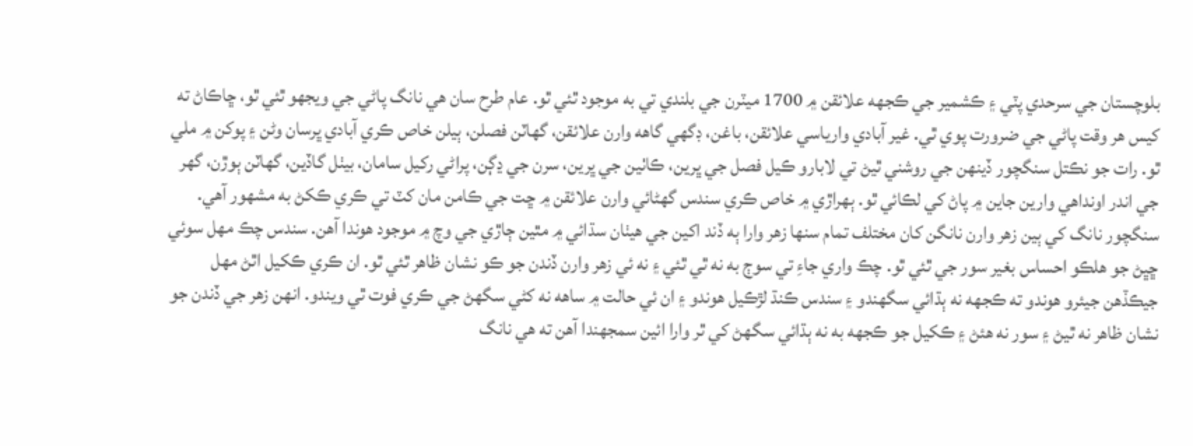بلوچستان جي سرحدي پٽي ۽ ڪشمير جي ڪجهه علائقن ۾ 1700 ميٽرن جي بلندي تي به موجود ٿئي ٿو. عام طرح سان هي نانگ پاڻي جي ويجهو ٿئي ٿو، ڇاڪاڻ ته کيس هر وقت پاڻي جي ضرورت پوي ٿي. غير آبادي وارياسي علائقن، باغن، ڊگهي گاهه وارن علائقن، گهاٽن فصلن، ٻيلن خاص ڪري آبادي ڀرسان وڻن ۽ پوکن ۾ ملي ٿو. رات جو نڪتل سنگچور ڏينهن جي روشني ٿيڻ تي لابارو ڪيل فصل جي ڀرين، ڪاٺين جي ڀرين، سرن جي ڍڳن، پراڻي رکيل سامان، بيٺل گاڏين، گهاٽن ٻوڙن، گهر جي اندر اونداهي وارين جاين ۾ پاڻ کي لڪائي ٿو. ٻهراڙي ۾ خاص ڪري سندس گهڻائي وارن علائقن ۾ ڇت جي ڪامن مان کٽ تي ڪري ڪکڻ به مشهور آهي.
سنگچور نانگ کي ٻين زهر وارن نانگن کان مختلف تمام سنها زهر وارا ٻه ڏند اکين جي هيٺان سڌائي ۾ مٿين ڄاڙي جي وچ ۾ موجود هوندا آهن. سندس چڪ مهل سوئي ڇڀڻ جو هلڪو احساس بغير سور جي ٿئي ٿو. چڪ واري جاءِ تي سوڄ به نه ٿي ٿئي ۽ نه ئي زهر وارن ڏندن جو ڪو نشان ظاهر ٿئي ٿو. ان ڪري ڪکيل اٿڻ مهل جيڪڏهن جيئرو هوندو ته ڪجهه نه ٻڌائي سگهندو ۽ سندس ڪنڌ لڙڪيل هوندو ۽ ان ئي حالت ۾ ساهه نه کڻي سگهڻ جي ڪري فوت ٿي ويندو. انهن زهر جي ڏندن جو نشان ظاهر نه ٿيڻ ۽ سور نه هئڻ ۽ ڪکيل جو ڪجهه به نه ٻڌائي سگهڻ کي ٿر وارا ائين سمجهندا آهن ته هي نانگ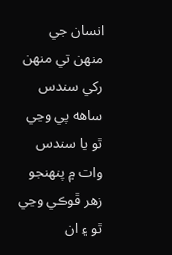انسان جي منهن تي منهن رکي سندس ساهه پي وڃي ٿو يا سندس وات ۾ پنهنجو زهر ڦوڪي وڃي ٿو ۽ ان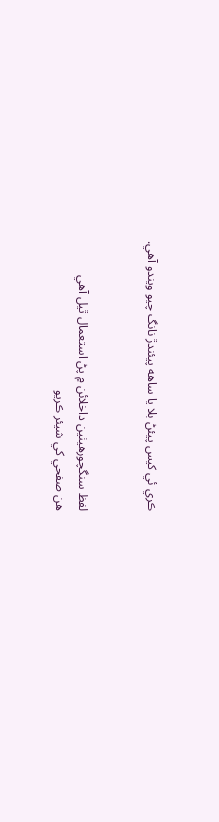ڪري ئي کيس پيئڻ بلا يا ساهه پيئندڙ نانگ چيو ويندو آهي.


لفظ سنگچورھيٺين داخلائن ۾ پڻ استعمال ٿيل آھي
هن صفحي کي شيئر ڪريو